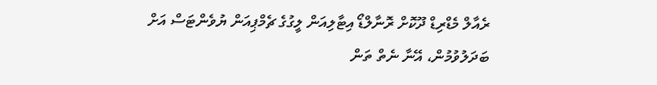ރެއާލް މެޑްރިޑް ދޫކޮށް ރޮނާލްޑޯ އިޓާލިއަން ލީގުގެ ޗެމްޕިއަން ޔުވެންޓަސް އަށް ބަދަލުވުމުން، އޭނާ ނެތް ތަން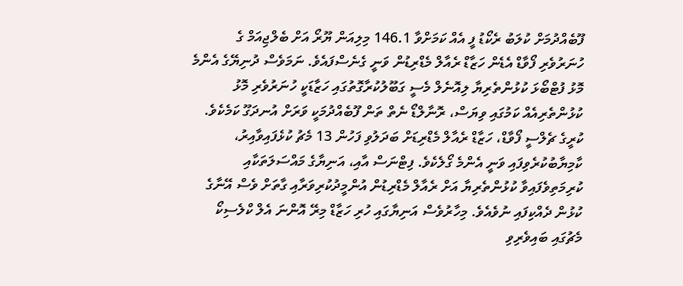ފޫބެއްދުމަށް ކުލަބު ރެކޯޑު ފީ އެއް ކަމަށްވާ 146.1 މިލިއަން ޔޫރޯ އަށް ބެލްޖިއަމް ގެ ހުނަރުވެރި ފޯވާޑް އެޑެން ހަޒާޑް ރެއާލް މެޑްރިޑުން ވަނީ ގެނެސްފައެވެ. ނަމަވެސް ދުނިޔޭގެ އެންމެ މޮޅު ފުޓްބޯޅަ ކުޅުންތެރިޔާ ލިއޮނެލް މެސީ ގަބޫލުކުރާގޮތުގައި ހަޒާޑަކީ ހުނަރުވެރި މޮޅު ކުޅުންތެރިއެއް ކަމުގައި ވިޔަސް، ރޮނާލްޑޯ ނެތް ތަން ފޫބެއްދުމަކީ ވަރަށް އުނދަގޫ ކަމެކެވެ.
ކުރީގެ ޗެލްސީ ފޯވާޑް، ހަޒާޑް ރެއާލް މެޑްރިޑަށް ބަދަލުވި ފަހުން 13 މެޗު ކުޅެފައިވާއިރު، ކާމިޔާބުކުރެވިފައި ވަނީ އެންމެ ގޯލެކެވެ. ފިޓްނަސް އާއި، އަނިޔާގެ މައްސަލަތަކާއި ކުރިމަތިވެފައިވާ ކުޅުންތެރިޔާ އަށް ރެއާލް މެޑްރިޑުން އުންމީދުކުރިވަރާއި ގާތަށް ވެސް އޭނާގެ ކުޅުން ދެއްކިފައި ނުވެއެވެ. މިހާރުވެސް އަނިޔާގައި ހުރި ހަޒާޑް މިރޭ އޮންނަ އެލް ކްލެސިކޯ މެޗުގައި ބައިވެރިވި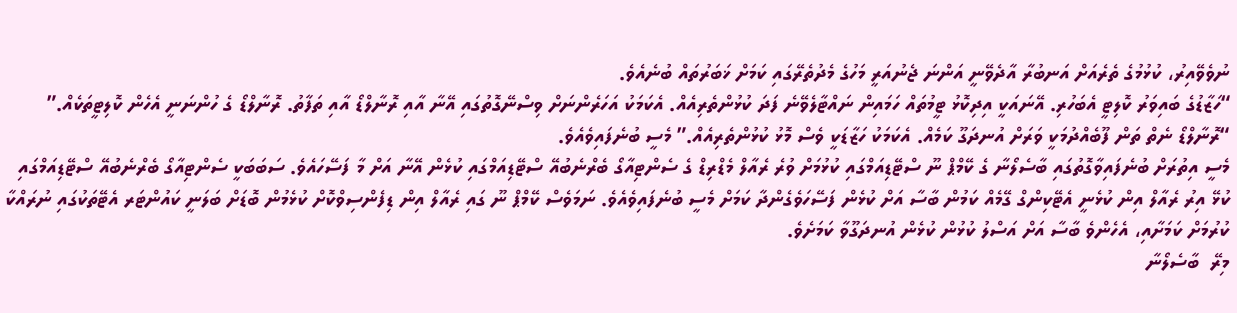ނުވެވޭއިރު، ކުޅުމުގެ ތެރެއަށް އަނބުރާ އާދެވޭނީ އަންނަ ޖެނުއަރީ މަހުގެ މެދުތެރޭގައި ކަމަށް ޚަބަރުތައް ބުނެއެވެ.
“ހަޒާޑުގެ ބައިވަރު ކޮލިޓީ އެބަހުރި. އޭނައަކީ އިދިކޮޅު ޓީމުތައް ހަމައިން ނައްޓާލެވޭނެ ފަދަ ކުޅުންތެރިއެއް. އެކަމަކު އަހަރެންނަށް ވިސްނޭގޮތުގައި އޭނާ އާއި ރޮނާލްޑޯ އާއި ތަފާތު. ރޮނާލްޑޯ ގެ ހުންނަނީ އެހެން ކޮލިޓީތަކެއް.”
“ރޮނާލްޑޯ ނެތް ތަން ފޫބެއްދުމަކީ ވަރަށް އުނދަގޫ ކަމެއް. އެކަމަކު ހަޒާޑަކީ ވެސް މޮޅު ކުޅުންތެރިއެއް.” މެސީ ބުނެފައިވެއެވެ.
މެސީ އިތުރަށް ބުނެފައިވާގޮތުގައި ބާސެލޯނާ ގެ ކޭމްޕް ނޫ ސްޓޭޑިއަމްގައި ކުޅުމަށް ވުރެ ރެއާލް މެޑްރިޑް ގެ ސެންޓިއާގޯ ބެރްނެބުއޭ ސްޓޭޑިއަމްގައި ކުޅެން އޭނާ އަށް މާ ފަސޭހައެވެ. ސަބަބަކީ ސެންޓިއާގޯ ބެރްނެބުއޭ ސްޓޭޑިއަމްގައި ކުޅޭ އިރު ރެއާލް އިން ކުޅެނީ އެޓޭކިންގް ގޭމެއް ކަމުން ބާސާ އަށް ކުޅެން ފަސޭހަވެގެންދާ ކަމަށް މެސީ ބުނެފައިވެއެވެ. ނަމަވެސް ކޭމްޕް ނޫ ގައި ރެއާލް އިން ޑިފެންސިވްކޮށް ކުޅެމުން ބޮޑަށް ބަލަނީ ކައުންޓަރ އެޓޭތަކުގައި ނުރައްކާ ކުރުމަށް ކަމަށާއި، އެހެންވެ ބާސާ އަށް އަސްލު ކުޅުން ކުޅެން އުނދަގޫވާ ކަމަށެވެ.
މިރޭ  ބާސެލޯނާ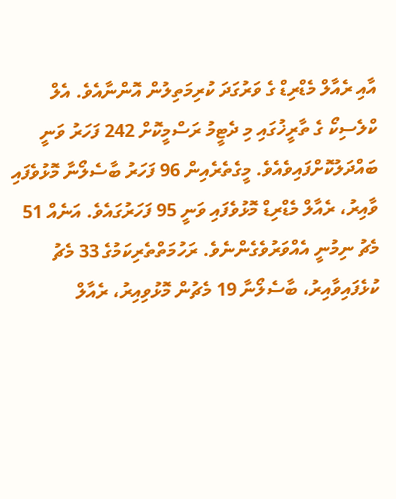އާއި ރެއާލް މެޑްރިޑް ގެ ވަރުގަދަ ކުރިމަތިލުން އޮންނާއެވެ. އެލް ކްލެސިކޯ ގެ ތާރީޚުގައި މި ދެޓީމު ރަސްމީކޮށް 242 ފަހަރު ވަނީ ބައްދަލުކޮށްފައިވެއެވެ. މީގެތެރެއިން 96 ފަހަރު ބާސެލޯނާ މޮޅުވެފައި ވާއިރު، ރެއާލް މެޑްރިޑް މޮޅުވެފައި ވަނީ 95 ފަހަރުގައެވެ. އަނެއް 51 މެޗު ނިމުނީ އެއްވަރުވެގެންނެވެ. ރަހުމަތްތެރިކަމުގެ 33 މެޗު ކުޅެފައިވާއިރު، ބާސެލޯނާ 19 މެޗުން މޮޅުވިއިރު، ރެއާލް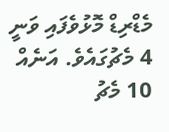މެޑްރިޑް މޮޅުވެފައި ވަނީ 4 މެޗުގައެވެ. އަނެއް 10 މެޗު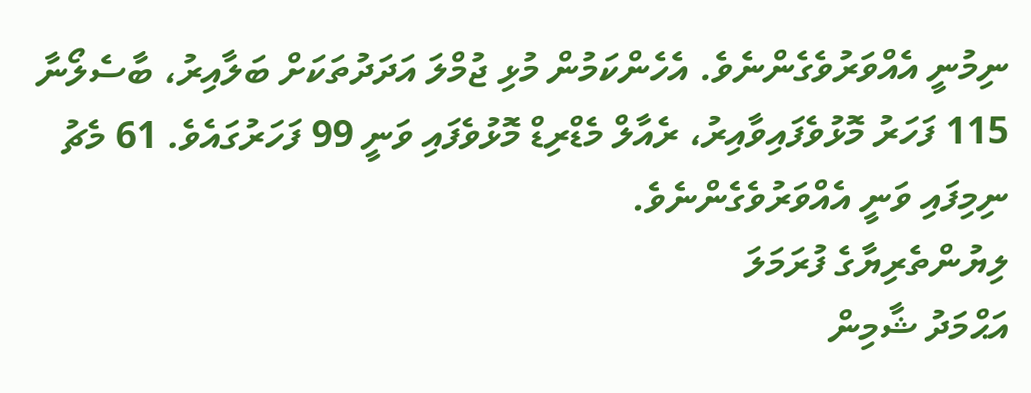ނިމުނީ އެއްވަރުވެގެންނެވެ. އެހެންކަމުން މުޅި ޖުމްލަ އަދަދުތަކަށް ބަލާއިރު، ބާސެލޯނާ 115 ފަހަރު މޮޅުވެފައިވާއިރު، ރެއާލް މެޑްރިޑް މޮޅުވެފައި ވަނީ 99 ފަހަރުގައެވެ. 61 މެޗު ނިމިފައި ވަނީ އެއްވަރުވެގެންނެވެ.
ލިޔުންތެރިޔާގެ ފުރަމަލަ
އަޙްމަދު ޝާމިން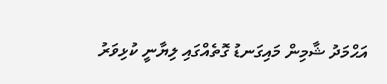އަޙްމަދު ޝާމިން މައިގަނޑު ގޮތެއްގައި ލިޔާނީ ކުޅިވަރު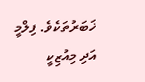ޚަބަރުތަކެވެ. ފިލްމީ އަދި މިއުޒިކީ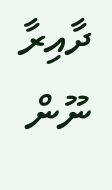ދާއިރާ ނޫން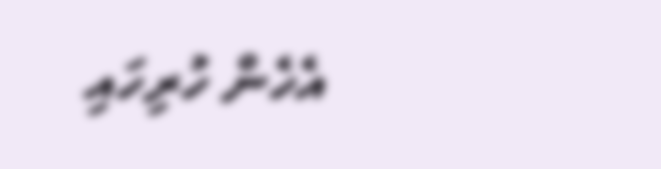އެހެން ހުރިހައި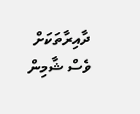ދާއިރާތަކަށް ވެސް ޝާމިން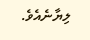ލިޔާނެއެވެ.